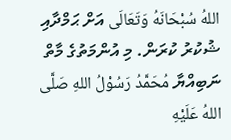اللهُ سُبْحَانَهُ وَتَعَالَى އަށް ޙަމްދާއި ޝުކުރު ކުރަން. މި އުންމަތުގެ މާތް ނަބިއްޔާ مُحَمَّدُ رَسُوْلُ اللهِ صَلَّى اللهُ عَلَيْهِ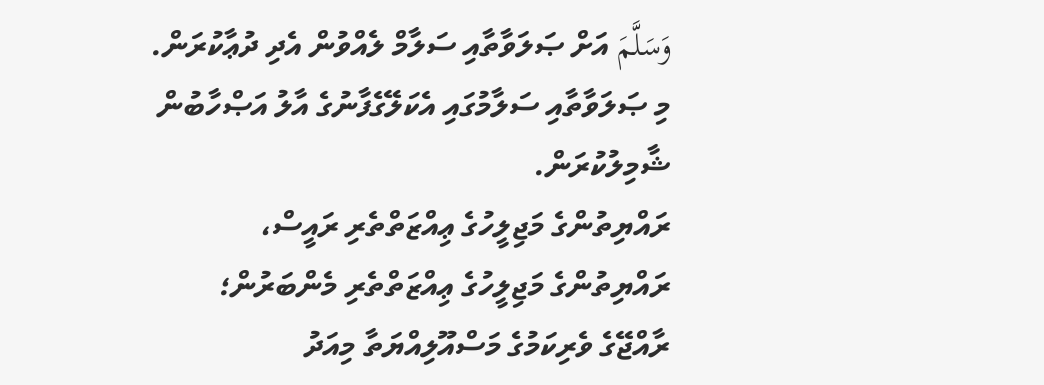وَسَلَّمَ އަށް ޞަލަވާތާއި ސަލާމް ލެއްވުން އެދި ދުޢާކުރަން. މި ޞަލަވާތާއި ސަލާމުގައި އެކަލޭގެފާނުގެ އާލު އަޞްހާބުން ޝާމިލުކުރަން.
ރައްޔިތުންގެ މަޖިލީހުގެ ޢިއްޒަތްތެރި ރައީސް، ރައްޔިތުންގެ މަޖިލީހުގެ ޢިއްޒަތްތެރި މެންބަރުން؛
ރާއްޖޭގެ ވެރިކަމުގެ މަސްއޫލިއްޔަތާ މިއަދު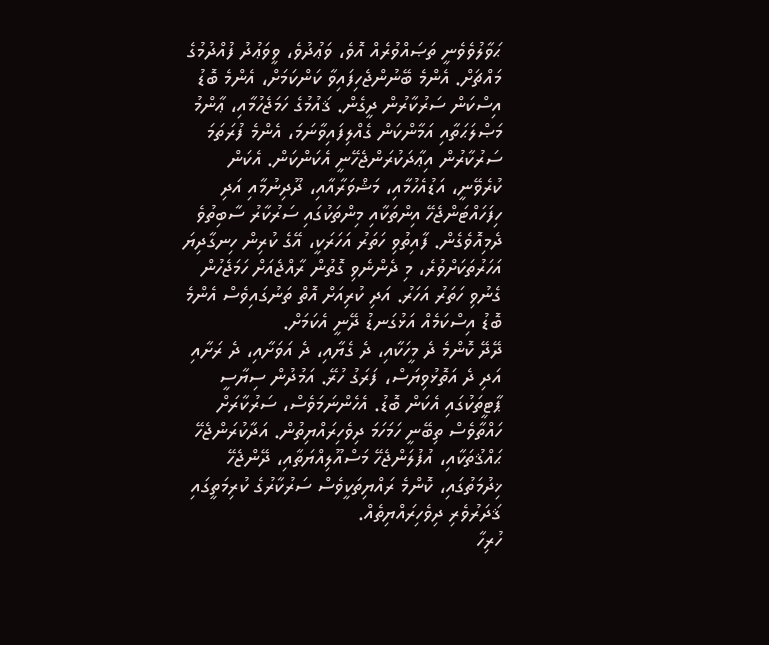ޙަވާލުވެވެނީ ތަޞައްވުރެއް އޮވެ، ވަޢުދުވެ، ވީވަޢުދު ފުއްދުމުގެ މައްޗަށް. އެންމެ ބޭނުންޖެހިފައިވާ ކަންކަމަށް، އެންމެ ބޮޑު އިސްކަން ސަރުކާރުން ދީގެން. ޤައުމުގެ ހަމަޖެހުމާއި، ޢާންމު މަޞްލަޙަތާއި އަމާންކަން ގެއްލިފައިވާނަމަ، އެންމެ ފުރަތަމަ ސަރުކާރުން އިޢާދަކުރަންޖެހޭނީ އެކަންކަން. އެކަން ކުރެވޭނީ، އަޑުއެހުމާއި، މަޝްވަރާއާއި، ދޫދިނުމާއި އަދި ހިފަހައްޓަންޖެހޭ އިންތަކާއި މިންތަކުގައި ސަރުކާރު ސާބިތުވެ ދެމިއޮވެގެން. ފާއިތުވި ހަތަރު އަހަރަކީ، އޭގެ ކުރިން ހިނގާދިޔަ އަހަރުތަކަށްވުރެ، މި ދެންނެވި ގޮތުން ރާއްޖެއަށް ހަމަޖެހުން ގެނުވި ހަތަރު އަހަރު. އަދި ކުރިއަށް އޮތް ތަނުގައިވެސް އެންމެ ބޮޑު އިސްކަމެއް އަޅުގަނޑު ދޭނީ އެކަމަށް.
ދޭދޭ ކޮންމެ ދެ މީހަކާއި، ދެ ގެޔާއި، ދެ އަވަށާއި، ދެ ރަށާއި އަދި ދެ އަތޮޅުވިޔަސް، ފަރަގު ހުރޭ. އަމުދުން ސިޔާސީ ޕާޓީތަކުގައި އެކަން ބޮޑު. އެހެންނަމަވެސް، ސަރުކާރަށް ހައްތާވެސް ތިބޭނީ ހަމަހަމަ ދިވެހިރައްޔިތުން. އަދާކުރަންޖެހޭ ޙައްޤުތަކާއި، އުފުލަންޖެހޭ މަސްއޫލިއްޔަތާއި، ދޭންޖެހޭ ޚިދުމަތުގައި، ކޮންމެ ރައްޔިތަކީވެސް ސަރުކާރުގެ ކުރިމަތީގައި ޤަދަރުވެރި ދިވެހިރައްޔިތެއް.
ހުރިހާ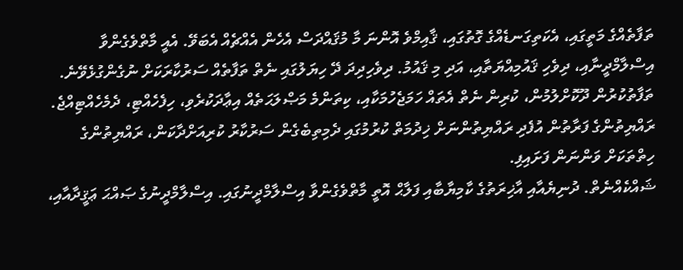ތަފާތެއްގެ މަތީގައި، އެކަތިގަނޑެއްގެ ގޮތުގައި، ޤާއިމްވެ އޮންނަ މާ މުޤައްދަސް އެހެން އެއްޗެއް އެބަވޭ. އެއީ މާތްވެގެންވާ އިސްލާމްދީނާއި، ދިވެހި ޤައުމިއްޔަތާއި، އަދި މި ޤައުމު. ދިވެހިދިދަ ދޭ ހިޔަލުގައި ނެތް ތަފާތެއް ސަރުކާރަކަށް ނުގެންގުޅެވޭނެ. ތަފާތުކުރުން ދޫކޮށްލުމުން، ކުރިން ނެތް އެތައް ހަމަޖެހުމަކާއި، ކިތަންމެ މަޞްލަޙަތެއް އިޢާދަކުރެވި، ހިފެހެއްޓި، ދެމެހެއްޓިއްޖެ. ރައްޔިތުންގެ ފަރާތުން އުފެދި ރައްޔިތުންނަށް ޚިދުމަތް ކުރުމުގައި ދެމިތިބެގެން ސަރުކާރު ކުރިއަށްދާކަން، ރައްޔިތުންގެ ހިތްތަކަށް ވަންނަން ފަށައިފި.
ޝައްކެއްނެތް. ދުނިޔެއާއި އާޚިރަތުގެ ކާމިޔާބާއި ފަލާޙް އޮތީ މާތްވެގެންވާ އިސްލާމްދީނުގައި. އިސްލާމްދީނުގެ ޞައްޙަ ޢަޤީދާއާއި،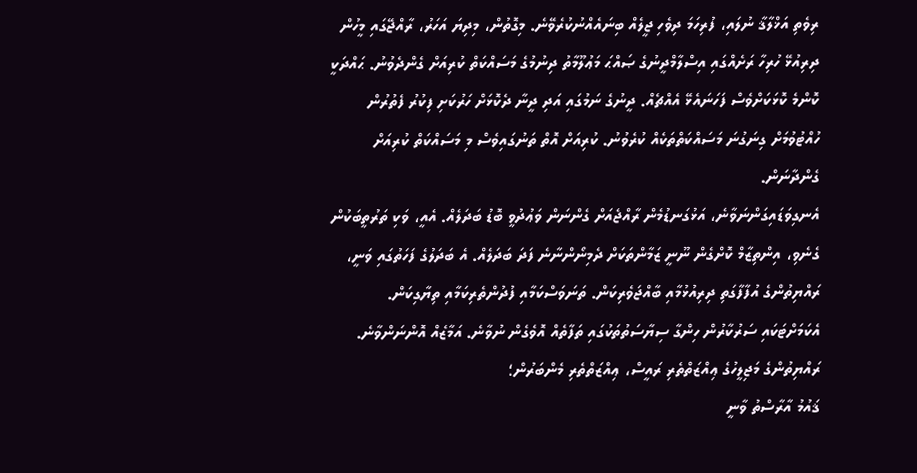ރިވެތި އަޚްލާޤާ ނުލައި، ފުރިހަމަ ދިވެހި ޖީލެއް ބިނައެއްނުކުރެވޭނެ. މިގޮތުން، މިދިޔަ އަހަރު، ރާއްޖޭގައި މީހުން ދިރިއުޅޭ ހުރިހާ ރަށެއްގައި އިސްލާމްދީނުގެ ޞައްޙަ މަޢުލޫމާތު ދިނުމުގެ މަސައްކަތް ކުރިއަށް ގެންދެވުނު. ޙައްދަކީ ކޮންމެ ކޮޅަކަށްވެސް ފަހަނައެޅޭ އެއްޗެއް. ދީނުގެ ނަމުގައި އަދި ދީނާ ދެކޮޅަށް ހަރުކަށި ފިކުރު ފެތުރުން ހުއްޓުވުމަށް ގިނަގުނަ މަސައްކަތްތަކެއް ކުރެވުނު. ކުރިއަށް އޮތް ތަނުގައިވެސް މި މަސައްކަތް ކުރިއަށް ގެންދާނަން.
އެނގިވަޑައިގަންނަވާނެ، އަޅުގަނޑުމެން ރާއްޖެއަށް ގެންނަން ވަޢުދުވީ ބޮޑު ބަދަލެއް. އެއީ، ވަކި ތަރުތީބަކުން ގެނެވި، އިންތިޒާމް ކޮށްގެން ނޫނީ ޒަމާންތަކަށް ދެމިނޯންނާނެ ފަދަ ބަދަލެއް. އެ ބަދަލުގެ ފަހަތުގައި ވަނީ، ރައްޔިތުންގެ އުފާފާގަތި ދިރިއުޅުމާއި ބާއްޖަވެރިކަން. ތަނަވަސްކަމާއި ފުދުންތެރިކަމާއި ތިޔާގިކަން. އެކަމަށްޓަކައި ސަރުކާރުން ހިންގާ ސިޔާސަތުތަކުގައި ތަފާތެއް އޮވެގެން ނުވާނެ. އަމާޒެއް އޮންނަންވާނެ.
ރައްޔިތުންގެ މަޖިލީހުގެ ޢިއްޒަތްތެރި ރައީސް، ޢިއްޒަތްތެރި މެންބަރުން؛
ޤައުމު އާރާސްތު ވާނީ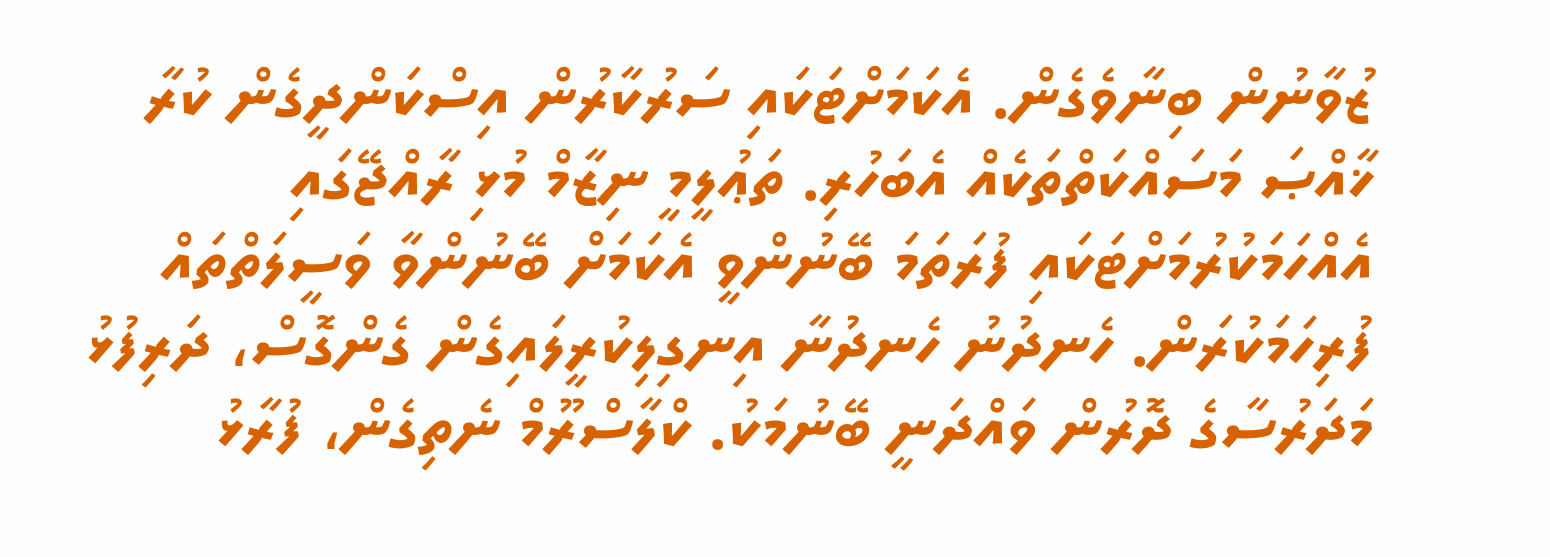ޒުވާނުން ބިނާވެގެން. އެކަމަށްޓަކައި ސަރުކާރުން އިސްކަންދީގެން ކުރާ ޚާއްޞަ މަސައްކަތްތަކެއް އެބަހުރި. ތަޢުލީމީ ނިޒާމް މުޅި ރާއްޖޭގައި އެއްހަމަކުރުމަށްޓަކައި ފުރަތަމަ ބޭނުންވީ އެކަމަށް ބޭނުންވާ ވަސީލަތްތައް ފުރިހަމަކުރަން. ހެނދުނު ހެނދުނާ އިނގިލިކުރީލައިގެން ގެންގޮސް، ދަރިފުޅު މަދަރުސާގެ ދޮރުން ވައްދަނީ ބޭނުމަކު. ކްލާސްރޫމް ނެތިގެން، ފުރާޅު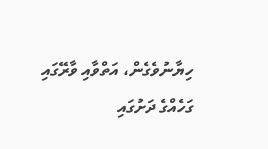ހިޔާނުވެގެން، އަތްވާއި ވާރޭގައި ގަހެއްގެ ދަށުގައި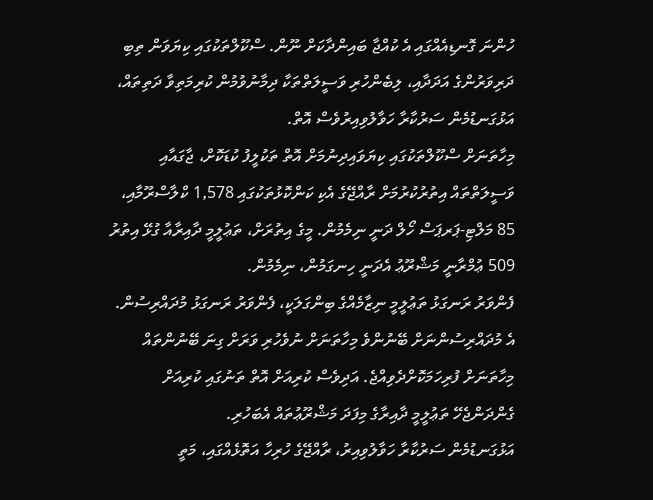ހުންނަ ގޮނޑިއެއްގައި އެ ކުއްޖާ ބައިންދާކަށް ނޫން. ސްކޫލްތަކުގައި ކިޔަވަން ތިބި ދަރިވަރުންގެ އަދަދާއި، ލިބެންހުރި ވަސީލަތްތަކާ ދިމާނުވުމުން ކުރިމަތިވާ ދަތިތައް، އަޅުގަނޑުމެން ސަރުކާރާ ހަވާލުވިއިރުވެސް އޮތް.
މިހާތަނަށް ސްކޫލްތަކުގައި ކިޔަވައިދިނުމަށް އޮތް ތަކުލީފު ކުޑަކޮށް، ޖާގައާއި ވަސީލަތްތައް އިތުރުކުރުމަށް ރާއްޖޭގެ އެކި ކަންކޮޅުތަކުގައި 1,578 ކްލާސްރޫމާއި، 85 މަލްޓި-ޕަރޕަސް ހޯލް ދަނީ ނިމެމުން. މީގެ އިތުރަށް، ތަޢުލީމީ ދާއިރާއާ ގުޅޭ އިތުރު 509 ޢުމްރާނީ މަޝްރޫޢު އެދަނީ ހިނގަމުން، ނިމެމުން.
ފެންވަރު ރަނގަޅު ތަޢުލީމީ ނިޒާމެއްގެ ބިންގަލަކީ، ފެންވަރު ރަނގަޅު މުދައްރިސުން. އެ މުދައްރިސުންނަށް ބޭނުންވެ މިހާތަނަށް ނުވެހުރި ވަރަށް ގިނަ ބޭނުންތައް މިހާތަނަށް ފުރިހަމަކޮށްދެވިއްޖެ. އަދިވެސް ކުރިއަށް އޮތް ތަނުގައި ކުރިއަށް ގެންދަންޖެހޭ ތަޢުލީމީ ދާއިރާގެ މިފަދަ މަޝްރޫޢުތައް އެބަހުރި.
އަޅުގަނޑުމެން ސަރުކާރާ ހަވާލުވިއިރު، ރާއްޖޭގެ ހުރިހާ އަތޮޅެއްގައި، މަތީ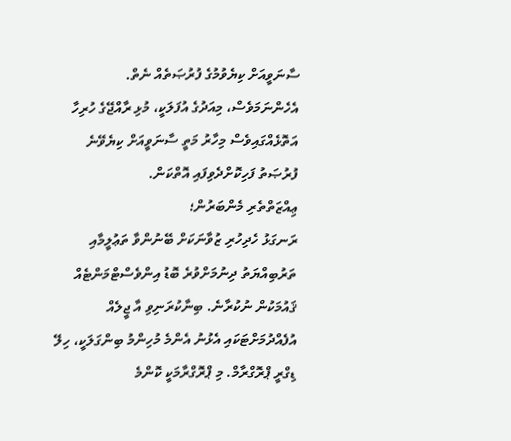ސާނަވީއަށް ކިޔެވުމުގެ ފުރުޞަތެއް ނެތް. އެހެންނަމަވެސް، މިއަދުގެ އުފަލަކީ، މުޅި ރާއްޖޭގެ ހުރިހާ އަތޮޅެއްގައިވެސް މިހާރު މަތީ ސާނަވީއަށް ކިޔެވޭނެ ފުރުޞަތު ފަހިކޮށްދެވިފައި އޮތްކަން.
ޢިއްޒަތްތެރި މެންބަރުން؛
ރަނގަޅު ހެދިހުރި ޒުވާނަކަށް ބޭނުންވާ ތަޢުލީމާއި ތަރުބިއްޔަތު ދިނުމަށްވުރެ ބޮޑު އިންވެސްޓްމަންޓެއް ޤައުމަކުން ނުކުރާނެ. ބިނާކުރަނިވި އާ ޖީލެއް އުފެއްދުމަށްޓަކައި އެޅުނު އެންމެ މުހިންމު ބިންގަލަކީ، ހިލޭ ޑިގްރީ ޕްރޮގްރާމް. މި ޕްރޮގްރާމަކީ ކޮންމެ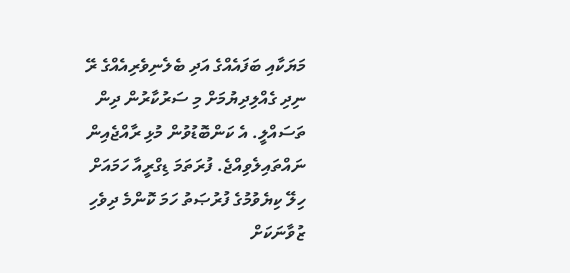މަޔަކާއި ބަފައެއްގެ އަދި ބެލެނިވެރިއެއްގެ ރޭ ނިދި ގެއްލިދިޔުމަށް މި ސަރުކާރުން ދިން ތަސައްލީ. އެ ކަންބޮޑުވުން މުޅި ރާއްޖެއިން ނައްތައިލެވިއްޖެ. ފުރަތަމަ ޑިގްރީއާ ހަމައަށް ހިލޭ ކިޔެވުމުގެ ފުރުޞަތު ހަމަ ކޮންމެ ދިވެހި ޒުވާނަކަށް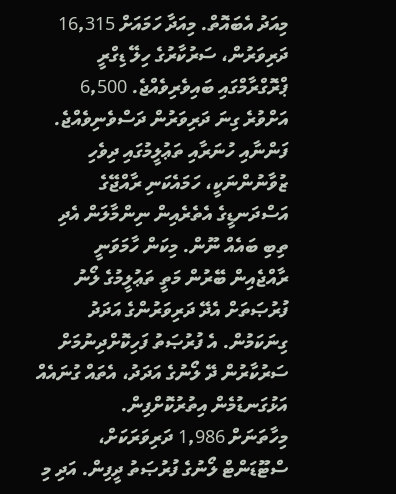މިއަދު އެބައޮތް. މިއަދާ ހަމައަށް 16,315 ދަރިވަރުން، ސަރުކާރުގެ ހިލޭ ޑިގްރީ ޕްރޮގްރާމްގައި ބައިވެރިވެއްޖެ. 6,500 އަށްވުރެ ގިނަ ދަރިވަރުން ދަސްވެނިވެއްޖެ.
ފަންނާއި ހުނަރާއި ތަޢުލީމުގައި ދިވެހި ޒުވާނުންނަކީ، ހަމައެކަނި ރާއްޖޭގެ އަސްދަނޑީގެ އެތެރެއިން ނިންމާލަން އެދި ތިބި ބައެއް ނޫން. މިކަން ހާމަވަނީ ރާއްޖެއިން ބޭރުން މަތީ ތަޢުލީމުގެ ލޯނު ފުރުޞަތަށް އެދޭ ދަރިވަރުންގެ އަދަދު ގިނަކަމުން. އެ ފުރުޞަތު ފަހިކޮށްދިނުމަށް ސަރުކާރުން ދޭ ލޯނުގެ އަދަދު، އެތައް ގުނައެއް އަޅުގަނޑުމެން އިތުރުކޮށްފިން.
މިހާތަނަށް 1,986 ދަރިވަރަކަށް، ސްޓޫޑަންޓް ލޯނުގެ ފުރުޞަތު ދީފިން. އަދި މި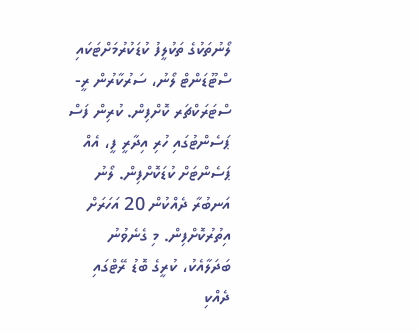ލޯނުތަކުގެ ތަކުލީފު ކުޑަކުރުމަށްޓަކައި ސްޓޫޑަންޓް ލޯނު، ސަރުކާރުން ރީ-ސްޓަރަކްޗަރ ކޮށްފިން. ކުރިން ފަސް ޕަސެންޓުގައި ހުރި އިދާރީ ފީ، އެއް ޕަސެންޓަށް ކުޑަކޮށްފިން. ލޯނު އަނބުރާ ދެއްކުން 20 އަހަރަށް އިތުރުކޮށްފިން. މި ގެނެވުނު ބަދަލާއެކު، ކުރީގެ ބޮޑު ރޭޓްގައި ދެއްކި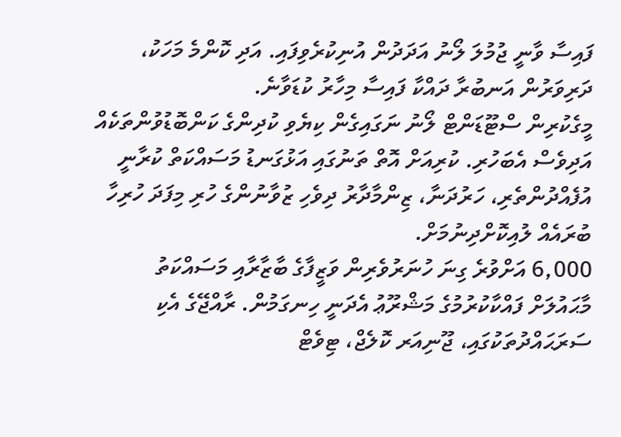ފައިސާ ވާނީ ޖުމުލަ ލޯނު އަދަދުން އުނިކުރެވިފައި. އަދި ކޮންމެ މަހަކު، ދަރިވަރުން އަނބުރާ ދައްކާ ފައިސާ މިހާރު ކުޑަވާނެ.
މީގެކުރިން ސްޓޫޑަންޓް ލޯނު ނަގައިގެން ކިޔެވި ކުދިންގެ ކަންބޮޑުވުންތަކެއް އަދިވެސް އެބަހުރި. ކުރިއަށް އޮތް ތަނުގައި އަޅުގަނޑު މަސައްކަތް ކުރާނީ އުފެއްދުންތެރި، ހަރުދަނާ، ޒިންމާދާރު ދިވެހި ޒުވާނުންގެ ހުރި މިފަދަ ހުރިހާ ބުރައެއް ލުއިކޮށްދިނުމަށް.
6,000 އަށްވުރެ ގިނަ ހުނަރުވެރިން ވަޒީފާގެ ބާޒާރާއި މަސައްކަތު މާޙައުލަށް ފައްކާކުރުމުގެ މަޝްރޫޢު އެދަނީ ހިނގަމުން. ރާއްޖޭގެ އެކި ސަރަޙައްދުތަކުގައި، ޖޫނިއަރ ކޮލެޖް، ޓިވެޓް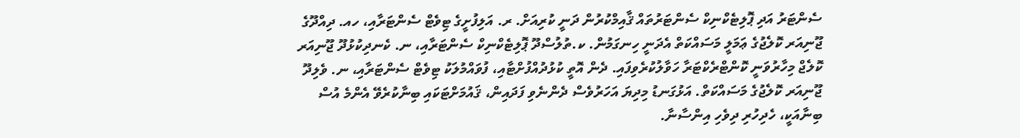ސެންޓަރު އަދި ޕޮލިޓެކްނިކް ސެންޓަރުތައް ޤާއިމްކުރުން ދަނީ ކުރިއަށް. ރ. އަލިފުށީގެ ޓިވެޓް ސެންޓަރާއި، ހއ. ދިއްދޫގެ ޖޫނިއަރ ކޮލެޖުގެ ޢަމަލީ މަސައްކަތް އެދަނީ ހިނގަމުން. ކ.ތުލުސްދޫ ޕޮލިޓެކްނިކް ސެންޓަރާއި، ނ. ކެނދިކުޅުދޫ ޖޫނިއަރ ކޮލެޖް މިހާރުވަނީ ކޮންޓްރެކްޓަރާ ހަވާލުކުރެވިފައި. ދެން އޮތީ ކުޅުދުއްފުށްޓާއި، ފުވައްމުލަކު ޓިވެޓް ސެންޓަރާއި، ނ. ވެލިދޫ ޖޫނިއަރ ކޮލެޖުގެ މަސައްކަތް. އަޅުގަނޑު މިދިޔަ އަހަރުވެސް ދެންނެވި ފަދައިން، ޤައުމަށްޓަކައި ބިނާކުރެވޭ އެންމެ އުސް ބިނާއަކީ، ހެދިހުރި ދިވެހި އިންސާނާ.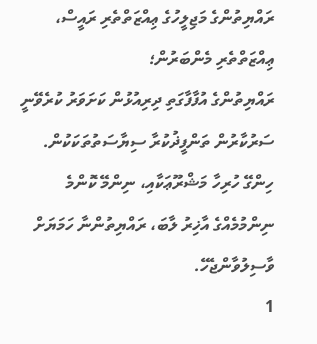ރައްޔިތުންގެ މަޖިލީހުގެ ޢިއްޒަތްތެރި ރައީސް، ޢިއްޒަތްތެރި މެންބަރުން؛
ރައްޔިތުންގެ އުފާފާގަތި ދިރިއުޅުން ކަށަވަރު ކުރެވޭނީ ސަރުކާރުން ތަންފީޛުކުރާ ސިޔާސަތުތަކަކުން. ހިންގޭ ހުރިހާ މަޝްރޫޢަކާއި، ނިންމޭ ކޮންމެ ނިންމުމެއްގެ އާޚިރު ލާބަ، ރައްޔިތުންނާ ހަމަޔަށް ވާސިލުވާންޖެހޭ.
1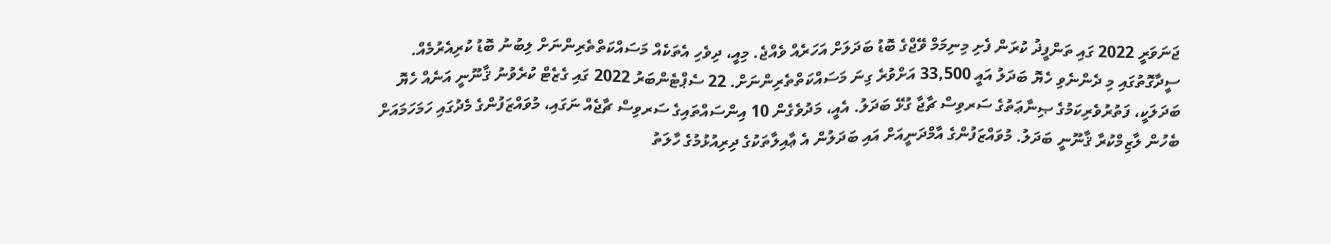ޖަނަވަރީ 2022 ގައި ތަންފީޛު ކުރަން ފެށި މިނިމަމް ވޭޖްގެ ބޮޑު ބަދަލަށް އަހަރެއް ވެއްޖެ. މިއީ، ދިވެހި އެތަކެއް މަސައްކަތްތެރިންނަށް ލިބުނު ބޮޑު ކުރިއެރުމެއް. ސީދާގޮތުގައި މި ދެންނެވި ހެޔޮ ބަދަލު އައީ 33,500 އަށްވުރެ ގިނަ މަސައްކަތްތެރިންނަށް. 22 ސެޕްޓެންބަރު 2022 ގައި ގެޒެޓް ކުރެވުނު ޤާނޫނީ އަނެއް ހެޔޮ ބަދަލަކީ، ފަތުރުވެރިކަމުގެ ޞިނާޢަތުގެ ސަރވިސް ޗާޖާ ގުޅޭ ބަދަލު. އެއީ، މަދުވެގެން 10 އިންސައްތައިގެ ސަރވިސް ޗާޖެއް ނަގައި، މުވައްޒަފުންގެ މެދުގައި ހަމަހަމައަށް ބެހުން ލާޒިމްކުރާ ޤާނޫނީ ބަދަލު. މުވައްޒަފުންގެ އާމްދަނީއަށް އައި ބަދަލުން އެ ޢާއިލާތަކުގެ ދިރިއުޅުމުގެ ހާލަތު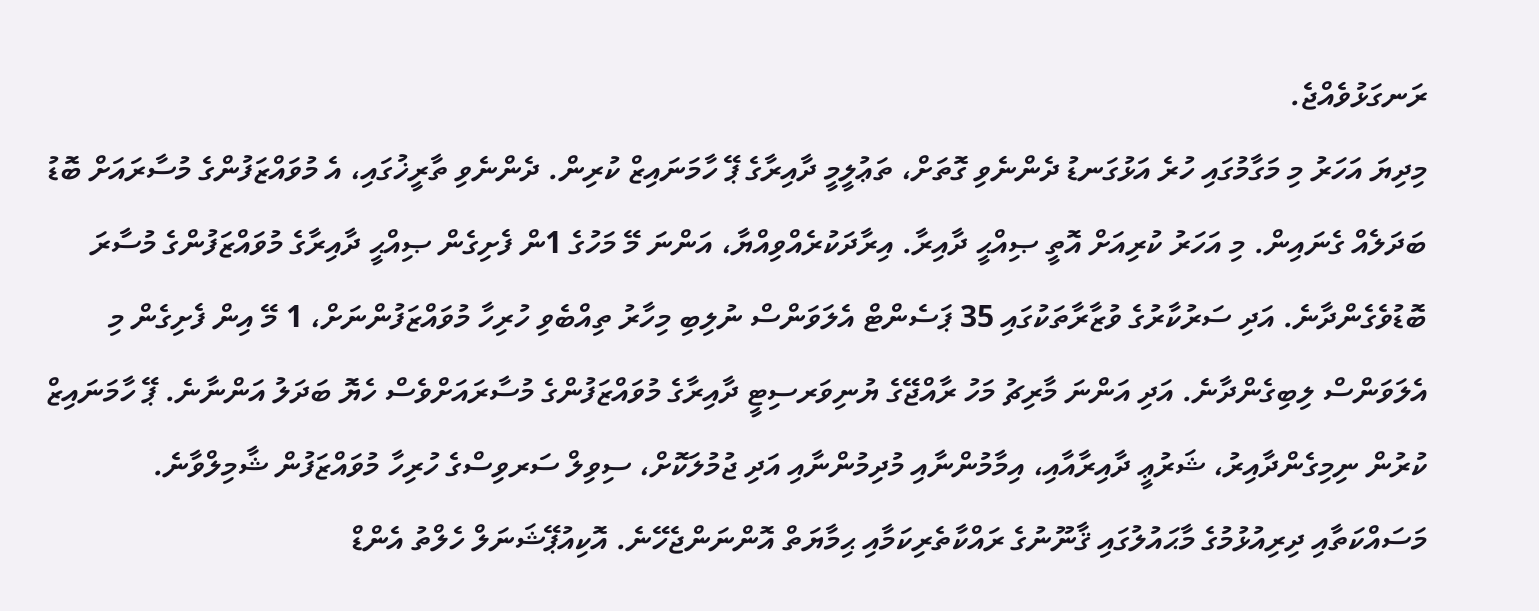ރަނގަޅުވެއްޖެ.
މިދިޔަ އަހަރު މި މަގާމުގައި ހުރެ އަޅުގަނޑު ދެންނެވި ގޮތަށް، ތަޢުލީމީ ދާއިރާގެ ޕޭ ހާމަނައިޒް ކުރިން. ދެންނެވި ތާރީޚުގައި، އެ މުވައްޒަފުންގެ މުސާރައަށް ބޮޑު ބަދަލެއް ގެނައިން. މި އަހަރު ކުރިއަށް އޮތީ ޞިއްޙީ ދާއިރާ. އިރާދަކުރެއްވިއްޔާ، އަންނަ މޭ މަހުގެ 1ން ފެށިގެން ޞިއްޙީ ދާއިރާގެ މުވައްޒަފުންގެ މުސާރަ ބޮޑުވެގެންދާނެ. އަދި ސަރުކާރުގެ ވުޒާރާތަކުގައި 35 ޕަސެންޓް އެލަވަންސް ނުލިބި މިހާރު ތިއްބެވި ހުރިހާ މުވައްޒަފުންނަށް، 1 މޭ އިން ފެށިގެން މި އެލަވަންސް ލިބިގެންދާނެ. އަދި އަންނަ މާރިޗު މަހު ރާއްޖޭގެ ޔުނިވަރސިޓީ ދާއިރާގެ މުވައްޒަފުންގެ މުސާރައަށްވެސް ހެޔޮ ބަދަލު އަންނާނެ. ޕޭ ހާމަނައިޒް ކުރުން ނިމިގެންދާއިރު، ޝަރުޢީ ދާއިރާއާއި، އިމާމުންނާއި މުދިމުންނާއި އަދި ޖުމުލަކޮށް، ސިވިލް ސަރވިސްގެ ހުރިހާ މުވައްޒަފުން ޝާމިލްވާނެ.
މަސައްކަތާއި ދިރިއުޅުމުގެ މާޙައުލުގައި ޤާނޫނުގެ ރައްކާތެރިކަމާއި ޙިމާޔަތް އޮންނަންޖެހޭނެ. އޮކިއުޕޭޝަނަލް ހެލްތު އެންޑް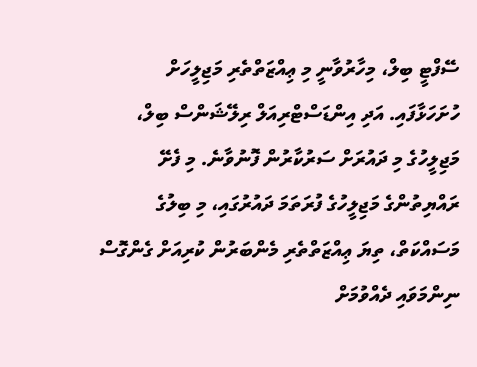ސޭފްޓީ ބިލް، މިހާރުވާނީ މި ޢިއްޒަތްތެރި މަޖިލީހަށް ހުށަހަޅާފައި. އަދި އިންޑަސްޓްރިއަލް ރިލޭޝަންސް ބިލް، މަޖިލީހުގެ މި ދައުރަށް ސަރުކާރުން ފޮނުވާނެ. މި ފެށޭ ރައްޔިތުންގެ މަޖިލީހުގެ ފުރަތަމަ ދައުރުގައި، މި ބިލުގެ މަސައްކަތް، ތިޔަ ޢިއްޒަތްތެރި މެންބަރުން ކުރިއަށް ގެންގޮސް ނިންމަވައި ދެއްވުމަށް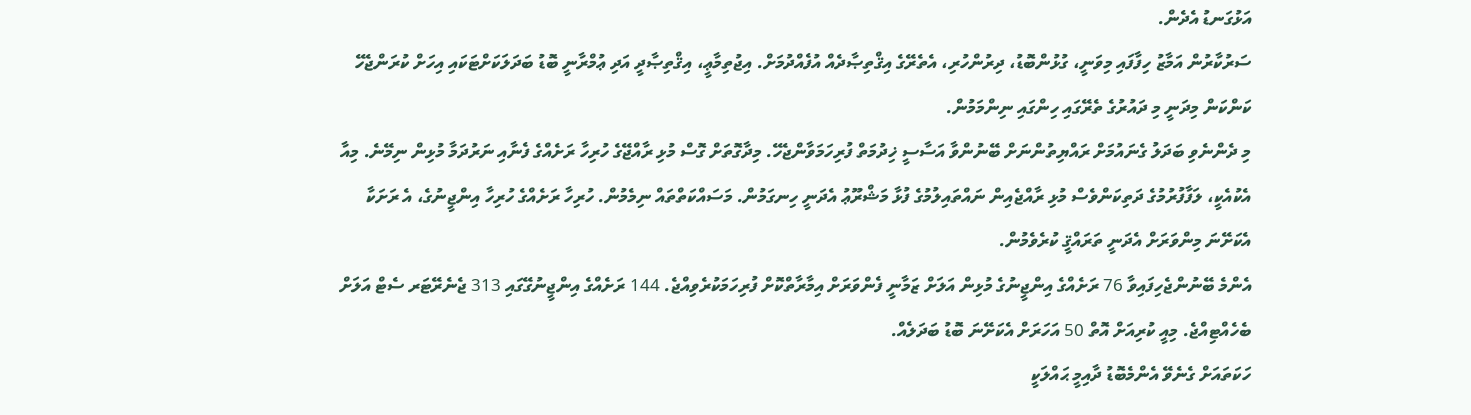އަޅުގަނޑު އެދެން.
ސަރުކާރުން އަމާޒު ހިފާފައި މިވަނީ، ގުޅުންބޮޑު، ދިރުންހުރި، އެތެރޭގެ އިޤްތިޞާދެއް އުފެއްދުމަށް. އިޖުތިމާޢީ، އިޤްތިޞާދީ އަދި ޢުމްރާނީ ބޮޑު ބަދަލަކަށްޓަކައި އިހަށް ކުރަންޖެހޭ ކަންކަން މިދަނީ މި ދައުރުގެ ތެރޭގައި ހިންގައި ނިންމަމުން.
މި ދެންނެވި ބަދަލު ގެނައުމަށް ރައްޔިތުންނަށް ބޭނުންވާ އަސާސީ ޚިދުމަތް ފުރިހަމަވާންޖެހޭ. މިދާގޮތަށް ގޮސް މުޅި ރާއްޖޭގެ ހުރިހާ ރަށެއްގެ ފެނާއި ނަރުދަމާ މުޅިން ނިމޭނެ. މިއާ އެކުއެކީ، ލަފާފުރުމުގެ ދަތިކަންވެސް މުޅި ރާއްޖެއިން ނައްތައިލުމުގެ ފުޅާ މަޝްރޫޢު އެދަނީ ހިނގަމުން. މަސައްކަތްތައް ނިމެމުން. ހުރިހާ ރަށެއްގެ ހުރިހާ އިންޖީނުގެ، އެ ރަށަކާ އެކަށޭނަ މިންވަރަށް އެދަނީ ތަރައްޤީ ކުރެވެމުން.
އެންމެ ބޭނުންޖެހިފައިވާ 76 ރަށެއްގެ އިންޖީނުގެ މުޅިން އަލަށް ޒަމާނީ ފެންވަރަށް އިމާރާތްކޮށް ފުރިހަމަކުރެވިއްޖެ. 144 ރަށެއްގެ އިންޖީނުގޭގައި 313 ޖެނެރޭޓަރ ސެޓް އަލަށް ބެހެއްޓިއްޖެ. މިއީ ކުރިއަށް އޮތް 50 އަހަރަށް އެކަށޭނަ ބޮޑު ބަދަލެއް.
ހަކަތައަށް ގެނެވޭ އެންމެބޮޑު ދާއިމީ ޙައްލަކީ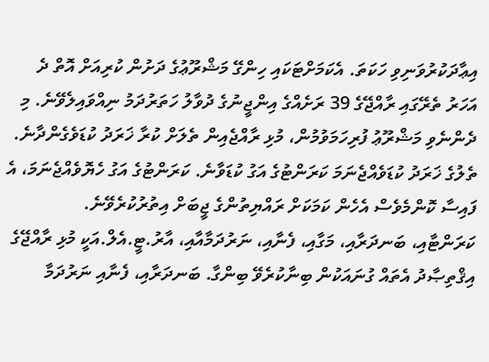އިޢާދަކުރުވަނިވި ހަކަތަ. އެކަމަށްޓަކައި ހިންގޭ މަޝްރޫޢުގެ ދަށުން ކުރިއަށް އޮތް ދެ އަހަރު ތެރޭގައި ރާއްޖޭގެ 39 ރަށެއްގެ އިންޖީނުގެ ދުވާލު ހަތަރުދަމު ނިއްވައިލެވޭނެ. މި ދެންނެވި މަޝްރޫޢު ފުރިހަމަވުމުން، މުޅި ރާއްޖެއިން ތެލަށް ކުރާ ޚަރަދު ކުޑަވެގެންދާނެ. ތެލުގެ ޚަރަދު ކުޑަވެއްޖެނަމަ ކަރަންޓުގެ އަގު ކުޑަވާނެ. ކަރަންޓުގެ އަގު ހެޔޮވެއްޖެނަމަ، އެ ފައިސާ ކޮންމެވެސް އެހެން ކަމަކަށް ރައްޔިތުންގެ ޖީބަށް އިތުރުކުރެވޭނެ.
ކަރަންޓާއި، ބަނދަރާއި، މަގާއި، ފެނާއި، ނަރުދަމާއާއި، އާރު.ޓީ.އެލް.އަކީ މުޅި ރާއްޖޭގެ އިޤްތިޞާދު އެތައް ގުނައަކުން ބިނާކުރެވޭ ބިންގާ. ބަނދަރާއި، ފެނާއި ނަރުދަމާ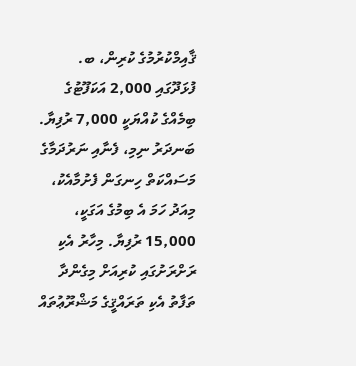ޤާއިމްކުރުމުގެ ކުރިން، ބ. ފުޅަދޫގައި 2,000 އަކަފޫޓުގެ ބިމެއްގެ ކުއްޔަކީ 7,000 ރުފިޔާ. ބަނދަރު ނިމި، ފެނާއި ނަރުދަމާގެ މަސައްކަތް ހިނގަން ފެށުމާއެކު، މިއަދު ހަމަ އެ ބިމުގެ އަގަކީ، 15,000 ރުފިޔާ. މިހާރު އެކި ރަށްރަށުގައި ކުރިއަށް މިގެންދާ ތަފާތު އެކި ތަރައްޤީގެ މަޝްރޫޢުތައް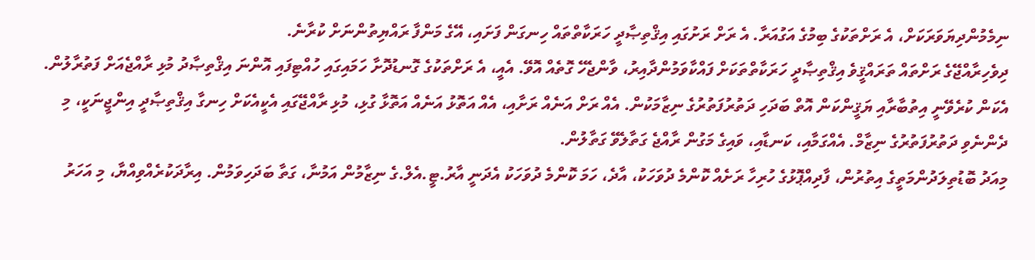ނިމެމުންދިޔަވަރަކަށް، އެ ރަށްތަކުގެ ބިމުގެ އަގުއަރާ. އެ ރަށް ރަށުގައި އިޤްތިޞާދީ ހަރަކާތްތައް ހިނގަން ފަށައި، އޭގެ މަންފާ ރައްޔިތުންނަށް ކުރާނެ.
ދިވެހިރާއްޖޭގެ ރަށްތައް ތަރައްޤީވެ އިޤްތިޞާދީ ހަރަކާތްތަކަށް ފައްކާވަމުންދާއިރު، ވާންޖެހޭ ގޮތެއް އޮވޭ. އެއީ، އެ ރަށްތަކުގެ ގޮނޑުދޮށާ ހަމައިގައި ހުއްޓިފައި އޮންނަ އިޤްތިޞާދު މުޅި ރާއްޖެއަށް ފަތުރާލުން. އެކަން ކުރެވޭނީ އިތުބާރާއި ޔަޤީންކަން އޮތް ބަދަހި ދަތުރުފަތުރުގެ ނިޒާމަކުން. އެއް ރަށް އަނެއް ރަށާއި، އެއް އަތޮޅު އަނެއް އަތޮޅާ ގުޅި، މުޅި ރާއްޖޭގައި އެކީއެކަށް ހިނގާ އިޤްތިޞާދީ އިންޖީނަކީ، މި ދެންނެވި ދަތުރުފަތުރުގެ ނިޒާމް. އެއްގަމާއި، ކަނޑާއި، ވައިގެ މަގުން ރާއްޖެ ގަތާލެވޭ ގަތާލުން.
މިއަދު ބޮޑުތިލަދުންމަތީގެ އިތުރުން، ފާދިއްޕޮޅުގެ ހުރިހާ ރަށެއް ކޮންމެ ދުވަހަކު، އާދެ، ހަމަ ކޮންމެ ދުވަހަކު އެދަނީ އާރު.ޓީ.އެލް.ގެ ނިޒާމުން އަމުނާ، ގަތާ ބަދަހިވަމުން. އިރާދަކުރެއްވިއްޔާ، މި އަހަރު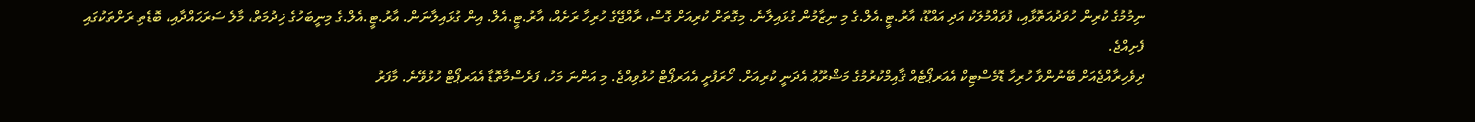ނިމުމުގެ ކުރިން ހުވަދުއަތޮޅާއި، ފުވައްމުލަކު އަދި އައްޑޫ، އާރު.ޓީ.އެލް.ގެ މި ނިޒާމުން ގުޅައިލާނެ. މިގޮތަށް ކުރިއަށް ގޮސް، ރާއްޖޭގެ ހުރިހާ ރަށެއް، އާރު.ޓީ.އެލް. އިން ގުޅައިލާނަން. އާރު.ޓީ.އެލް.ގެ މިނީބަހުގެ ޚިދުމަތް، މާލެ ސަރަޙައްދާއި، ބޮޑެތި ރަށްތަކުގައި ފެށިއްޖެ.
ދިވެހިރާއްޖެއަށް ބޭނުންވާ ހުރިހާ ޑޮމެސްޓިކް އެއަރޕޯޓެއް ޤާއިމްކުރުމުގެ މަޝްރޫޢު އެދަނީ ކުރިއަށް. ހޯރަފުށީ އެއަރޕޯޓް ހުޅުވިއްޖެ. މި އަންނަ މަހު، ފަރެސްމާތޮޑާ އެއަރޕޯޓް ހުޅުވޭނެ. މާފަރު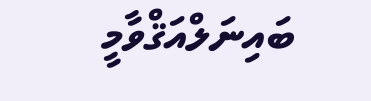ބައިނަލްއަޤްވާމީ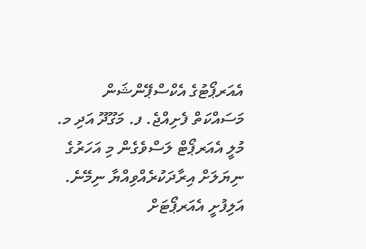އެއަރޕޯޓުގެ އެކްސްޕޭންޝަން މަސައްކަތް ފެށިއްޖެ. ފ. މަގޫދޫ އަދި މ. މުލީ އެއަރޕޯޓް ލަސްވެގެން މި އަހަރުގެ ނިޔަލަށް އިރާދަކުރެއްވިއްޔާ ނިމޭނެ. އަލިފުށީ އެއަރޕޯޓަށް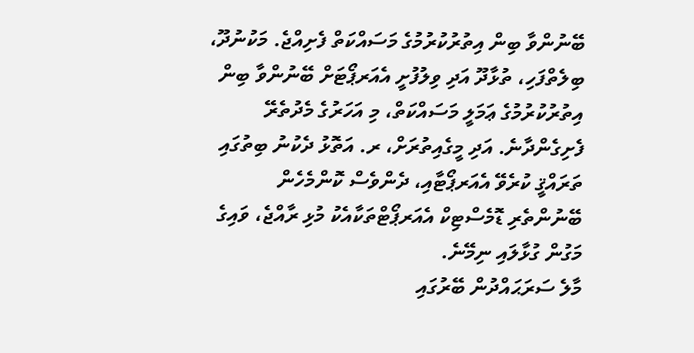ބޭނުންވާ ބިން އިތުރުކުރުމުގެ މަސައްކަތް ފެށިއްޖެ. މަކުނުދޫ، ބިލެތްފަހި، ތުޅާދޫ އަދި ވިލުފުށީ އެއަރޕޯޓަށް ބޭނުންވާ ބިން އިތުރުކުރުމުގެ ޢަމަލީ މަސައްކަތް، މި އަހަރުގެ މެދުތެރޭ ފެށިގެންދާނެ. އަދި މީގެއިތުރަށް، ރ. އަތޮޅު ދެކުނު ބިތުގައި ތަރައްޤީ ކުރެވޭ އެއަރޕޯޓާއި، ދެންވެސް ކޮންމެހެން ބޭނުންތެރި ޑޮމެސްޓިކް އެއަރޕޯޓްތަކާއެކު މުޅި ރާއްޖެ، ވައިގެ މަގުން ގުޅާލައި ނިމޭނެ.
މާލެ ސަރަޙައްދުން ބޭރުގައި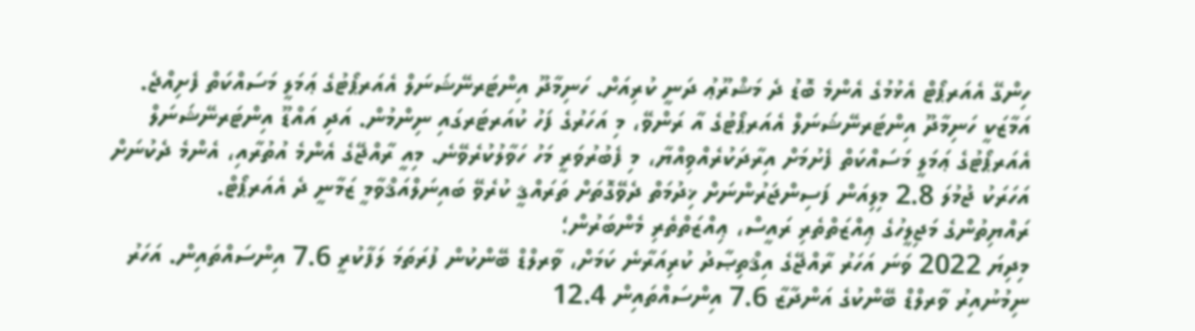ހިންގޭ އެއަރޕޯޓް އެޅުމުގެ އެންމެ ބޮޑު ދެ މަޝްރޫޢު ދަނީ ކުރިއަށް. ހަނިމާދޫ އިންޓަރނޭޝަނަލް އެއަރޕޯޓުގެ ޢަމަލީ މަސައްކަތް ފެށިއްޖެ. އަމާޒަކީ ހަނިމާދޫ އިންޓަރނޭޝަނަލް އެއަރޕޯޓުގެ އާ ރަންވޭ، މި އަހަރުގެ ފަހު ކުއަރޓަރގައި ނިންމުން. އަދި އައްޑޫ އިންޓަރނޭޝަނަލް އެއަރޕޯޓުގެ ޢަމަލީ މަސައްކަތް ފެށުމަށް އިރާދަކުރެއްވިއްޔާ، މި ފެބުރުވަރީ މަހު ހަވާލުކުރެވޭނެ. މިއީ ރާއްޖޭގެ އެންމެ އުތުރާއި، އެންމެ ދެކުނަށް އަހަރަކު ޖުމުލަ 2.8 މިލިއަން ފަސިންޖަރުންނަށް ޚިދުމަތް ދެވޭގޮތަށް ތަރައްޤީ ކުރެވޭ ބައިނަލްއަޤްވާމީ ޒަމާނީ ދެ އެއަރޕޯޓް.
ރައްޔިތުންގެ މަޖިލީހުގެ ޢިއްޒަތްތެރި ރައީސް، ޢިއްޒަތްތެރި މެންބަރުން؛
މިދިޔަ 2022 ވަނަ އަހަރު ރާއްޖޭގެ އިޤްތިޞާދު ކުރިއަރާނެ ކަމަށް، ވާރލްޑް ބޭންކުން ފުރަތަމަ ލަފާކުރީ 7.6 އިންސައްތައިން. އަހަރު ނިމުނުއިރު ވާރލްޑް ބޭންކުގެ އަންދާޒާ 7.6 އިންސައްތައިން 12.4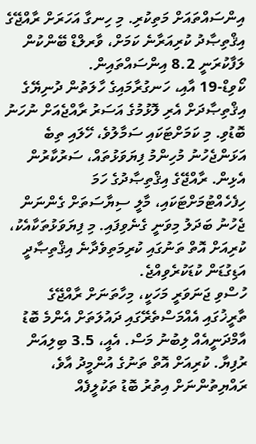އިންސައްތައަށް މަތިކުރި. މި ހިނގާ އަހަރަށް ރާއްޖޭގެ އިޤްތިޞާދު ކުރިއަރާނެ ކަމަށް، ވާރލްޑް ބޭންކުން ލަފާކުރަނީ 8.2 އިންސައްތައިން.
ކޯވިޑް-19 އާއި، ހަނގުރާމައިގެ ހާލަތުން ދުނިޔޭގެ އިޤްތިޞާދަށް އެރި ލޮޅުމުގެ އަސަރު ރާއްޖެއަށް ނުހަނު ބޮޑުވި. މި ކަމަށްޓަކައި ސަމާލުވެ، ހޭލައި ތިބެ އަޅަންޖެހުނު މުހިންމު ފިޔަވަޅުތައް، ސަރުކާރުން އެޅިން. ރާއްޖޭގެ އިޤްތިޞާދުގެ ހަމަ ހިފެހެއްޓުމަށްޓަކައި، މާލީ ސިޔާސަތަށް ގެންނަން ޖެހުނު ބަދަލު މިވަނީ ގެނެވިފައި. މި ފިޔަވަޅުތަކާއެކު، ކުރިއަށް އޮތް ތަނުގައި ކުރިމަތިވެދާނެ އިޤްތިޞާދީ އަޑިގުޑަން ކުޑަކުރެވިއްޖެ.
ހުސްވި ޖަނަވަރީ މަހަކީ، މިހާތަނަށް ރާއްޖޭގެ ތާރީޚުގައި އެއްމަސްތެރޭގައި ދައުލަތަށް އެންމެ ބޮޑު އާމްދަނީއެއް ލިބުނު މަސް. އެއީ، 3.5 ބިލިއަން ރުފިޔާ. ކުރިއަށް އޮތް ތަނުގެ އުންމީދު އާވެ، ރައްޔިތުންނަށް އިތުރު ބޮޑު ތަކުލީފެއް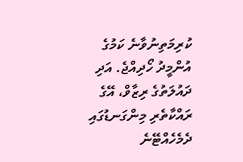ކުރިމަތިނުވާނެ ކަމުގެ އުންމީދު ހޯދިއްޖެ. އަދި ދައުލަތުގެ ރިޒާވް، އޭގެ ރައްކާތެރި މިންގަނޑުގައި ދެމެހެއްޓޭނެ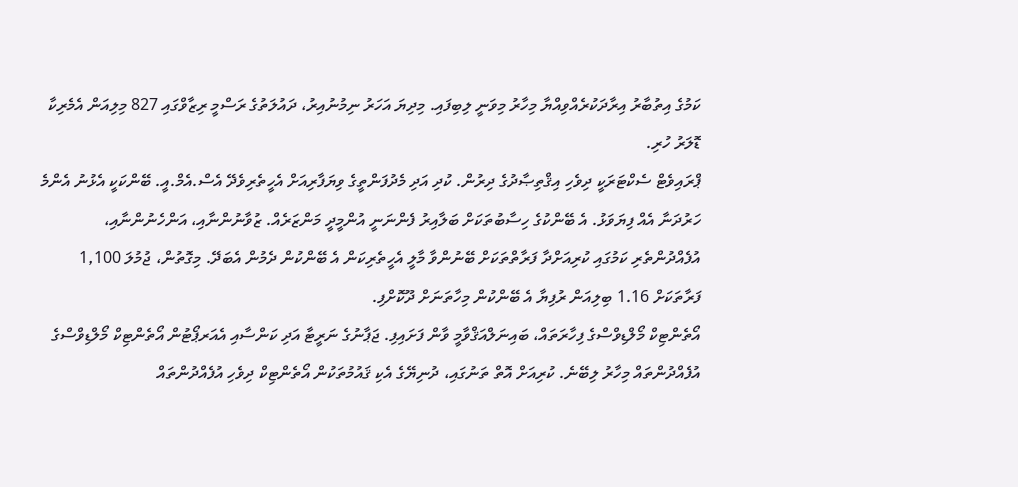ކަމުގެ އިތުބާރު އިރާދަކުރެއްވިއްޔާ މިހާރު މިވަނީ ލިބިފައި. މިދިޔަ އަހަރު ނިމުނުއިރު، ދައުލަތުގެ ރަސްމީ ރިޒާވްގައި 827 މިލިއަން އެމެރިކާ ޑޮލަރު ހުރި.
ޕްރައިވެޓް ސެކްޓަރަކީ ދިވެހި އިޤްތިޞާދުގެ ދިރުން. ކުދި އަދި މެދުފަންތީގެ ވިޔަފާރިއަށް އެހީތެރިވެދޭ އެސް.އެމް.އީ. ބޭންކަކީ އެޅުނު އެންމެ ހަރުދަނާ އެއް ފިޔަވަޅު. އެ ބޭންކުގެ ހިސާބުތަކަށް ބަލާއިރު ފެންނަނީ އުންމީދީ މަންޒަރެއް. ޒުވާނުންނާއި، އަންހެނުންނާއި، އުފެއްދުންތެރި ކަމުގައި ކުރިއަށްދާ ފަރާތްތަކަށް ބޭނުންވާ މާލީ އެހީތެރިކަން އެ ބޭންކުން ދެމުން އެބަދޭ. މިގޮތުން، ޖުމުލަ 1,100 ފަރާތަކަށް 1.16 ބިލިއަން ރުފިޔާ އެ ބޭންކުން މިހާތަނަށް ދޫކޮށްފި.
އޯތެންޓިކް މޯލްޑިވްސްގެ ފިހާރަތައް، ބައިނަލްއަޤްވާމީ ވާން ފަށައިފި. ޖަޕާނުގެ ނަރީޓާ އަދި ކަންސާއި އެއަރޕޯޓުން އޯތެންޓިކް މޯލްޑިވްސްގެ އުފެއްދުންތައް މިހާރު ލިބޭނެ. ކުރިއަށް އޮތް ތަނުގައި، ދުނިޔޭގެ އެކި ޤައުމުތަކުން އޯތެންޓިކް ދިވެހި އުފެއްދުންތައް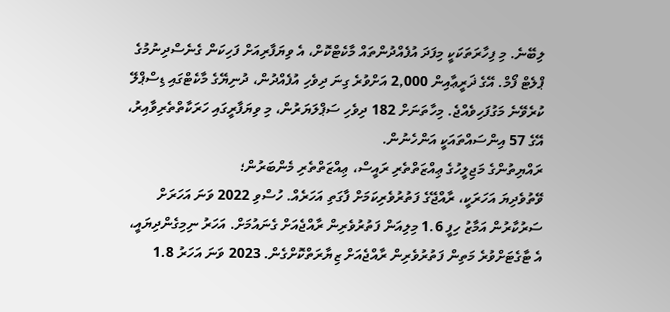ލިބޭނެ. މި ފިހާރަތަކަކީ މިފަދަ އުފެއްދުންތައް މާކެޓްކޮށް، އެ ވިޔަފާރިއަށް ފަހިކަން ގެނެސްދިނުމުގެ ޕްލެޓް ފޯމް. އޭގެ ޛަރީޢާއިން 2,000 އަށްވުރެ ގިނަ ދިވެހި އުފެއްދުން، ދުނިޔޭގެ މާކެޓްގައި ޑިސްޕްލޭ ކުރެވޭނެ މަގުފަހިވެއްޖެ. މިހާތަނަށް 182 ދިވެހި ސަޕްލަޔަރުން، މި ވިޔަފާރީގައި ހަރަކާތްތެރިވާއިރު، އޭގެ 57 އިންސައްތައަކީ އަންހެނުން.
ރައްޔިތުންގެ މަޖިލީހުގެ ޢިއްޒަތްތެރި ރައީސް، ޢިއްޒަތްތެރި މެންބަރުން؛
ވޭތުވެދިޔަ އަހަރަކީ، ރާއްޖޭގެ ފަތުރުވެރިކަމަށް ފާގަތި އަހަރެއް. ހުސްވި 2022 ވަނަ އަހަރަށް ސަރުކާރުން އަމާޒު ހިފީ 1.6 މިލިއަން ފަތުރުވެރިން ރާއްޖެއަށް ގެނައުމަށް. އަހަރު ނިމިގެންދިޔައީ، އެ ޓާގެޓަށްވުރެ މަތިން ފަތުރުވެރިން ރާއްޖެއަށް ޒިޔާރަތްކޮށްގެން. 2023 ވަނަ އަހަރު 1.8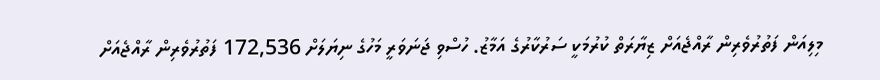މިލިއަން ފަތުރުވެރިން ރާއްޖެއަށް ޒިޔާރަތް ކުރުމަކީ ސަރުކާރުގެ އަމާޒު. ހުސްވި ޖަނަވަރީ މަހުގެ ނިޔަލަށް 172,536 ފަތުރުވެރިން ރާއްޖެއަށް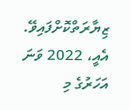ޒިޔާރަތްކޮށްފައިވޭ. އެއީ، 2022 ވަނަ އަހަރުގެ މި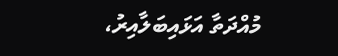މުއްދަތާ އަޅައިބަލާއިރު،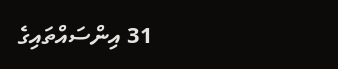31 އިންސައްތައިގެ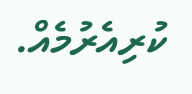ކުރިއެރުމެއް.